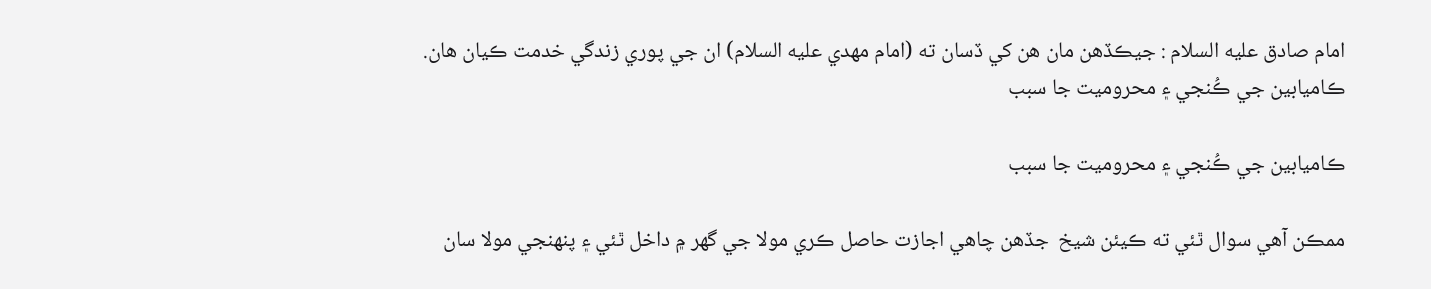امام صادق عليه السلام : جيڪڏهن مان هن کي ڏسان ته (امام مهدي عليه السلام) ان جي پوري زندگي خدمت ڪيان هان.
ڪاميابين جي ڪُنجي ۽ محروميت جا سبب

ڪاميابين جي ڪُنجي ۽ محروميت جا سبب

ممڪن آهي سوال ٿئي ته ڪيئن شيخ  جڏهن چاهي اجازت حاصل ڪري مولا جي گھر ۾ داخل ٿئي ۽ پنهنجي مولا سان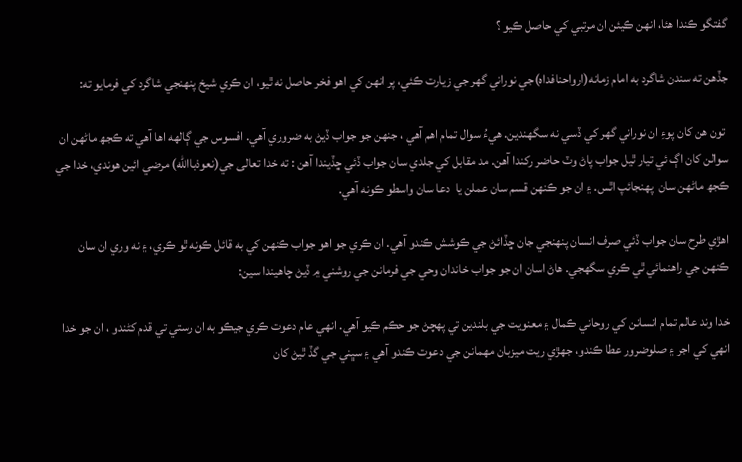گفتگو ڪندا هئا، انهن ڪيئن ان مرتبي کي حاصل ڪيو ؟

جڏهن ته سندن شاگرد به امام زمانه(ارواحنافداه)جي نوراني گھر جي زيارت ڪئي، پر انهن کي اهو فخر حاصل نه ٿيو، ان ڪري شيخ پنهنجي شاگرد کي فرمايو ته:

 تون هن کان پوءِ ان نوراني گھر کي ڏسي نه سگھندين. هيءُ سوال تمام اهم آهي ، جنهن جو جواب ڏيڻ به ضروري آهي. افسوس جي ڳالهه اها آهي ته ڪجھ ماڻهن ان سوالن کان اڳ ئي تيار ٿيل جواب پاڻ وٽ حاضر رکندا آهن. مد مقابل کي جلدي سان جواب ڏئي ڇڏيندا آهن : ته خدا تعالى جي(نعوذباالله) مرضي ائين هوندي، خدا جي ڪجھ ماڻهن سان  پهنجائپ اٿس. ۽ ان جو ڪنهن قسم سان عملن يا  دعا سان واسطو ڪونه آهي.

اهڙي طرح سان جواب ڏئي صرف انسان پنهنجي جان ڇڏائڻ جي ڪوشش ڪندو آهي. ان ڪري جو اهو جواب ڪنهن کي به قائل ڪونه ٿو ڪري، ۽ نه وري ان سان ڪنهن جي راهنمائي ٿي ڪري سگھجي. هاڻ اسان ان جو جواب خاندان وحي جي فرمانن جي روشني ۾ ڏيڻ چاهيندا سين:

خدا وند عالم تمام انسانن کي روحاني ڪمال ۽ معنويت جي بلندين تي پهچڻ جو حڪم ڪيو آهي. انهي عام دعوت ڪري جيڪو به ان رستي تي قدم کڻندو ، ان جو خدا انهي کي اجر ۽ صلوضرور عطا ڪندو، جھڙي ريت ميزبان مهمانن جي دعوت ڪندو آهي ۽ سڀني جي گڏ ٿيڻ کان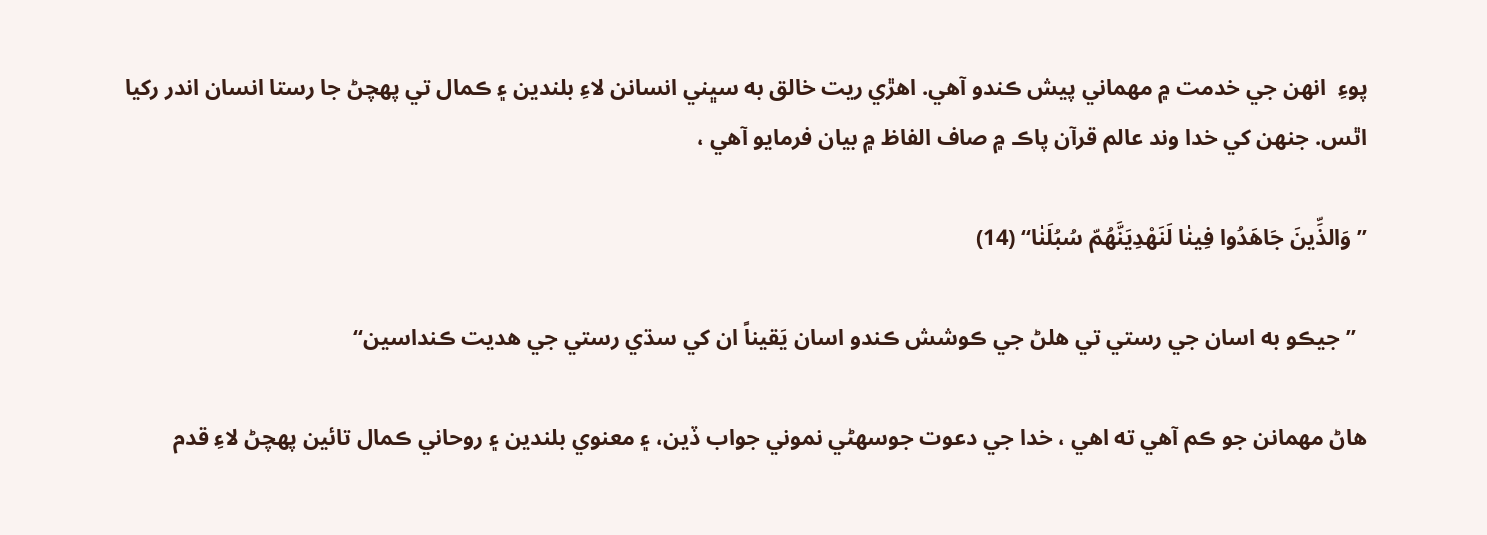پوءِ  انهن جي خدمت ۾ مهماني پيش ڪندو آهي. اهڙي ريت خالق به سڀني انسانن لاءِ بلندين ۽ ڪمال تي پهچڻ جا رستا انسان اندر رکيا اٿس. جنهن کي خدا وند عالم قرآن پاڪ ۾ صاف الفاظ ۾ بيان فرمايو آهي ،

” وَالذِّينَ جَاهَدُوا فِينٰا لَنَهْدِيَنَّهُمّ سُبُلَنٰا“ (14)

  ”جيڪو به اسان جي رستي تي هلڻ جي ڪوشش ڪندو اسان يَقيناً ان کي سڌي رستي جي هديت ڪنداسين“

هاڻ مهمانن جو ڪم آهي ته اهي ، خدا جي دعوت جوسهڻي نموني جواب ڏين، ۽ معنوي بلندين ۽ روحاني ڪمال تائين پهچڻ لاءِ قدم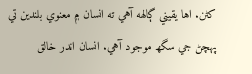کڻن. اها يقيني ڳالهه آهي ته انسان ۾ معنوي بلندين تي پهچڻ جي سگھ موجود آهي. انسان اندر خالق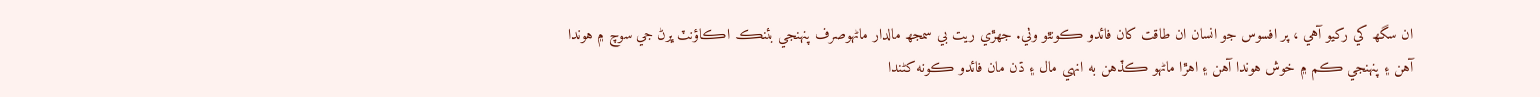ان سگھ کي رکيو آهي ، پر افسوس جو انسان ان طاقت کان فائدو ڪونٿو وٺي. جھڙي ريت بي سمجھ مالدار ماڻهوصرف پنهنجي بئنڪ اڪاؤنٽ ڀرڻ جي سوچ ۾ هوندا آهن ۽ پنهنجي ڪم ۾ خوش هوندا آهن ۽ اهڙا ماڻهو ڪڏهن به انهي مال ۽ ڌن مان فائدو ڪونه کڻندا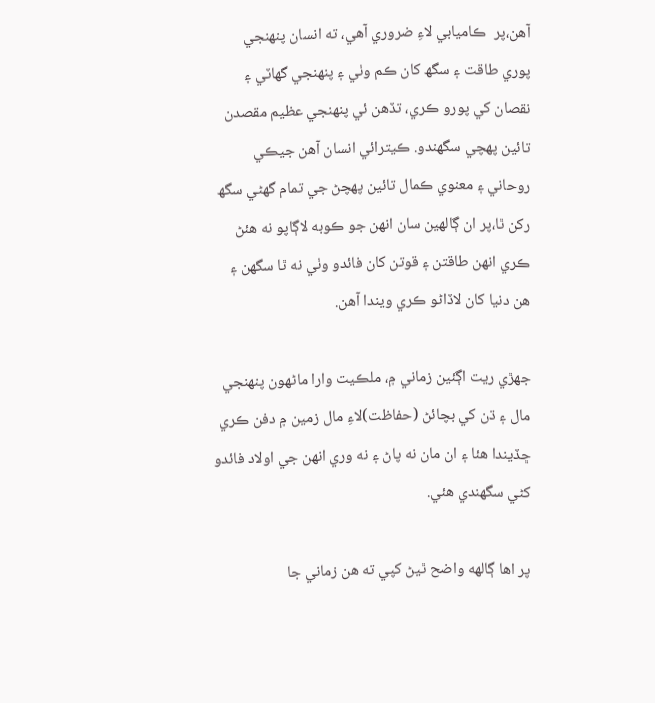آهن،پر  ڪاميابي لاءِ ضروري آهي، ته انسان پنهنجي پوري طاقت ۽ سگھ کان ڪم وٺي ۽ پنهنجي گھاٽي ۽ نقصان کي پورو ڪري، تڏهن ئي پنهنجي عظيم مقصدن تائين پهچي سگھندو. ڪيترائي انسان آهن جيڪي روحاني ۽ معنوي ڪمال تائين پهچڻ جي تمام گھڻي سگھ رکن ٿا،پر ان ڳالهين سان انهن جو ڪوبه لاڳاپو نه هئڻ ڪري انهن طاقتن ۽ قوتن کان فائدو وٺي نه ٿا سگھن ۽ هن دنيا کان لاڏاڻو ڪري ويندا آهن.

جھڙي ريت اڳئين زماني ۾، ملڪيت وارا ماڻهون پنهنجي مال ۽ ڌن کي بچائڻ (حفاظت)لاءِ مال زمين ۾ دفن ڪري ڇڏيندا هئا ۽ ان مان نه پاڻ ۽ نه وري انهن جي اولاد فائدو کڻي سگھندي هئي.

پر اها ڳالهه واضح ٿيڻ کپي ته هن زماني جا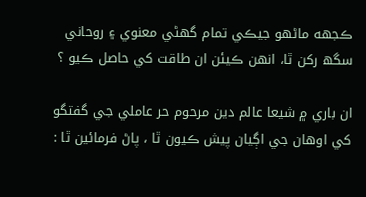ڪجهه ماڻهو جيڪي تمام گھڻي معنوي ۽ روحاني سگھ رکن ٿا، انهن ڪيئن ان طاقت کي حاصل ڪيو ؟

ان باري ۾ شيعا عالم دين مرحوم حر عاملي جي گفتگو کي اوهان جي اڳيان پيش ڪيون ٿا ، پاڻ فرمائين ٿا :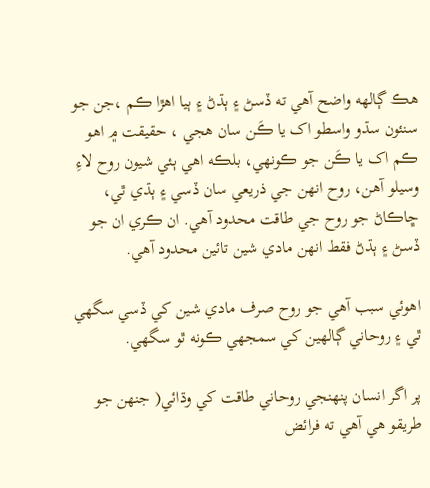هڪ ڳالهه واضح آهي ته ڏسڻ ۽ ٻڌڻ ۽ ٻيا اهڙا ڪم ،جن جو سنئون سڌو واسطو اک يا ڪَن سان هجي ، حقيقت ۾ اهو ڪم اک يا ڪَن جو ڪونهي، بلڪه اهي ٻئي شيون روح لاءِ وسيلو آهن، روح انهن جي ذريعي سان ڏسي ۽ ٻڌي ٿي، ڇاڪاڻ جو روح جي طاقت محدود آهي. ان ڪري ان جو ڏسڻ ۽ ٻڌڻ فقط انهن مادي شين تائين محدود آهي.

اهوئي سبب آهي جو روح صرف مادي شين کي ڏسي سگھي ٿي ۽ روحاني ڳالهين کي سمجھي ڪونه ٿو سگھي.

پر اگر انسان پنهنجي روحاني طاقت کي وڌائي( جنهن جو طريقو هي آهي ته فرائض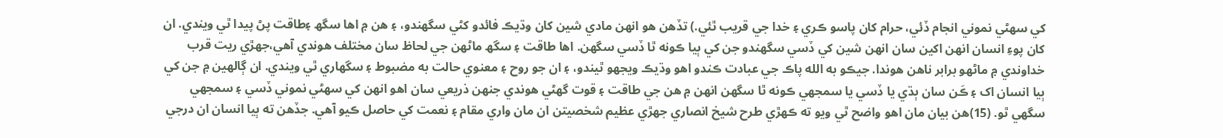کي سهڻي نموني انجام ڏئي، حرام کان پاسو ڪري ۽ خدا جي قريب ٿئي.) تڏهن هو انهن مادي شين کان وڌيڪ فائدو کڻي سگھندو، ۽ هن ۾ اها سگھ ۽طاقت پڻ پيدا ٿي ويندي. ان کان پوءِ انسان انهن اکين سان انهن شين کي ڏسي سگھندو جن کي ٻيا ڪونه ٿا ڏسي سگھن. اها طاقت ۽ سگھ ماڻهن جي لحاظ سان مختلف هوندي آهي،جهڙي ريت قرب خداوندي ۾ ماڻهو برابر ناهن هوندا. جيڪو به الله پاڪ جي عبادت ڪندو اهو وڌيڪ ويجھو ٿيندو، ۽ ان جو روح ۽ معنوي حالت به مضبوط ۽ سگھاري ٿي ويندي. ان ڳالهين ۾ جن کي ٻيا انسان اک ۽ ڪَن سان ٻڌي يا ڏسي يا سمجھي ڪونه ٿا سگھن انهن ۾ هن جي طاقت ۽ قوت گھڻي هوندي جنهن ذريعي سان اهو انهن کي سهڻي نموني ڏسي ۽ سمجھي سگھي ٿو. (15)هن بيان مان اهو واضح ٿي ويو ته ڪهڙي طرح شيخ انصاري جھڙي عظيم شخصيتن ان مان واري مقام ۽ نعمت کي حاصل ڪيو آهي. جڏهن ته ٻيا انسان ان درجي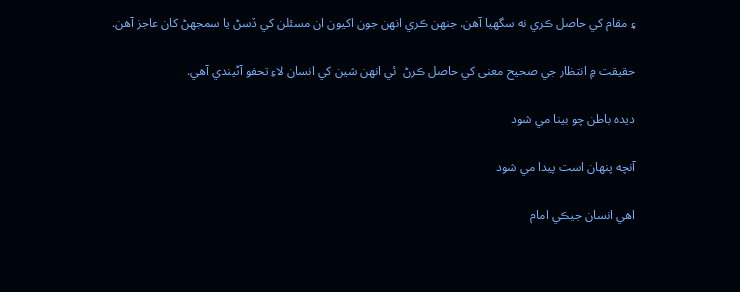۽ مقام کي حاصل ڪري نه سگھيا آهن. جنهن ڪري انهن جون اکيون ان مسئلن کي ڏسڻ يا سمجھڻ کان عاجز آهن.

حقيقت ۾ انتظار جي صحيح معنى کي حاصل ڪرڻ  ئي انهن شين کي انسان لاءِ تحفو آڻيندي آهي.

ديده باطن چو بينا مي شود

آنچه پنهان است پيدا مي شود

اهي انسان جيڪي امام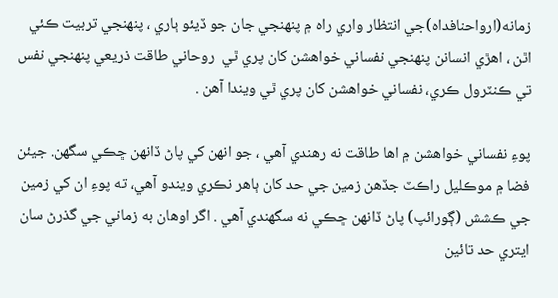زمانه(ارواحنافداه)جي انتظار واري راه ۾ پنهنجي جان جو ڏيئو ٻاري ، پنهنجي تربيت ڪئي اٿن ، اهڙي انسانن پنهنجي نفساني خواهشن کان پري ٿي  روحاني طاقت ذريعي پنهنجي نفس تي ڪنٽرول ڪري، نفساني خواهشن کان پري ٿي ويندا آهن .

پوءِ نفساني خواهشن ۾ اها طاقت نه رهندي آهي ، جو انهن کي پاڻ ڏانهن ڇڪي سگھن. جيئن فضا ۾ موڪليل راڪٽ جڏهن زمين جي حد کان ٻاهر نڪري ويندو آهي، ته پوءِ ان کي زمين جي ڪشش (ڳورائپ) پاڻ ڏانهن ڇڪي نه سگھندي آهي . اگر اوهان به زماني جي گذرڻ سان ايتري حد تائين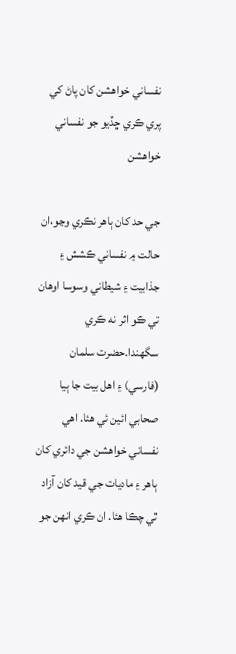نفساني خواهشن کان پاڻ کي پري ڪري ڇڏيو جو نفساني خواهشن

جي حد کان ٻاهر نڪري وڃو،ان حالت ۾ نفساني ڪشش ۽ جذابيت ۽ شيطاني وسوسا اوهان تي ڪو اثر نه ڪري سگھندا.حضرت سلمان (فارسي) ۽ اهل بيت جا ٻيا صحابي ائين ئي هئا. اهي نفساني خواهشن جي دائري کان ٻاهر ۽ ماديات جي قيد کان آزاد ٿي چڪا هئا. ان ڪري انهن جو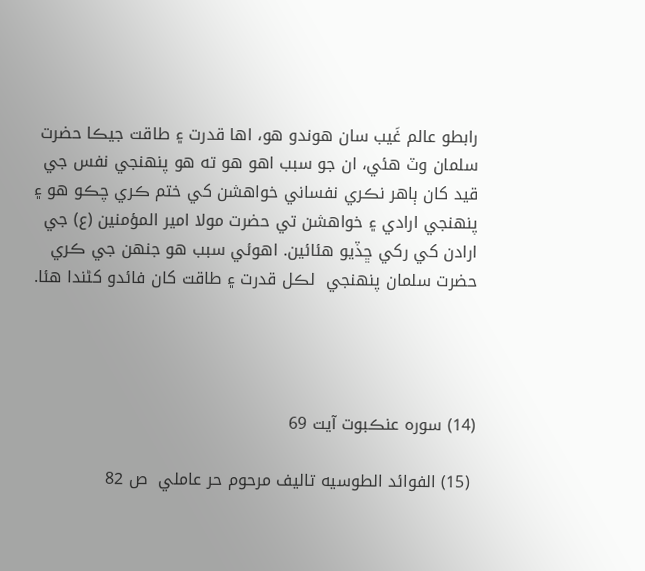رابطو عالم غَيب سان هوندو هو، اها قدرت ۽ طاقت جيڪا حضرت سلمان وٽ هئي، ان جو سبب اهو هو ته هو پنهنجي نفس جي قيد کان ٻاهر نڪري نفساني خواهشن کي ختم ڪري چڪو هو ۽ پنهنجي ارادي ۽ خواهشن تي حضرت مولا امير المؤمنين (ع) جي ارادن کي رکي ڇڏيو هئائين. اهوئي سبب هو جنهن جي ڪري حضرت سلمان پنهنجي  لڪل قدرت ۽ طاقت کان فائدو کڻندا هئا.




(14) سوره عنڪبوت آيت 69

 (15) الفوائد الطوسيه تاليف مرحوم حر عاملي  ص 82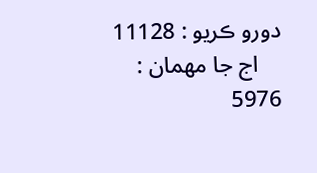دورو ڪريو : 11128
    اج جا مهمان : 5976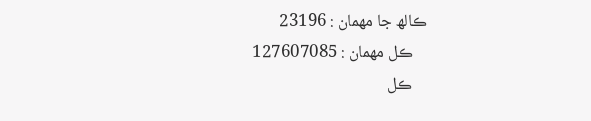ڪالھ جا مهمان : 23196
    ڪل مهمان : 127607085
    ڪل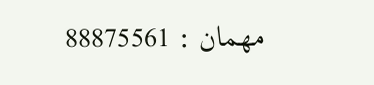مهمان : 88875561